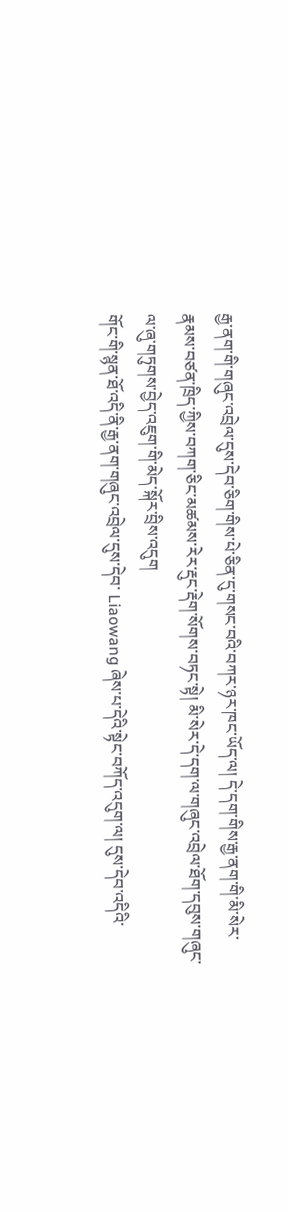རྒྱ་ནག་གི་གཞུང་འབྲེལ་དུས་དེབ་ཅིག་གིས་པེ་ཅིན་དུ་གསང་བའི་བཀར་ཉར་ཁང་ཡོད་ལ། དེ་དག་གིས་རྒྱ་ནག་གི་མི་སེར་རྣམས་བཙན་ཁྲིད་ཀྱིས་བཀག་ཅིང་མཚམས་རེར་རྡུང་རྡེག་སོགས་བཏང་སྟེ། མི་སེར་དེ་དག་ལ་གཞུང་འབྲེལ་ཐོག་དབུས་གཞུང་ལ་ཞུ་གཏུགས་བྱེད་འཇུག་གི་མེད་སྐོར་བྲིས་འདུག
གོང་གི་སྙན་ཐོ་འདི་ནི་རྒྱ་ནག་གཞུང་འབྲེལ་དུས་དེབ་ Liaowang ཞེས་པ་དེའི་སྟེང་བཀོད་འདུག་ལ། དུས་དེབ་འདིའི་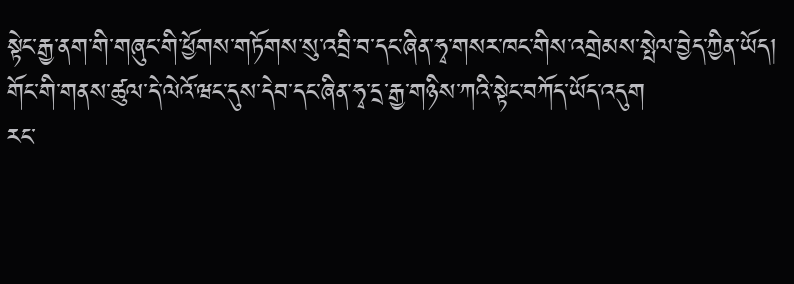སྟེང་རྒྱ་ནག་གི་གཞུང་གི་ཕྱོགས་གཏོགས་སུ་འབྲི་བ་དང་ཞིན་ཧྭ་གསར་ཁང་གིས་འགྲེམས་སྤེལ་བྱེད་ཀྱིན་ཡོད།
གོང་གི་གནས་ཚུལ་དེ་ལེའོ་ཝང་དུས་དེབ་དང་ཞིན་ཧྭ་དྲ་རྒྱ་གཉིས་ཀའི་སྟེང་བཀོད་ཡོད་འདུག
རང་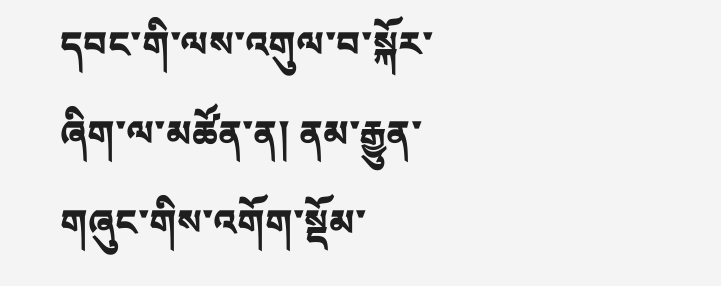དབང་གི་ལས་འགུལ་བ་སྐོར་ཞིག་ལ་མཚོན་ན། ནམ་རྒྱུན་གཞུང་གིས་འགོག་སྡོམ་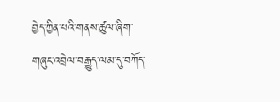བྱེད་ཀྱིན་པའི་གནས་ཚུལ་ཞིག་གཞུང་འབྲེལ་བརྒྱུད་ལམ་དུ་བཀོད་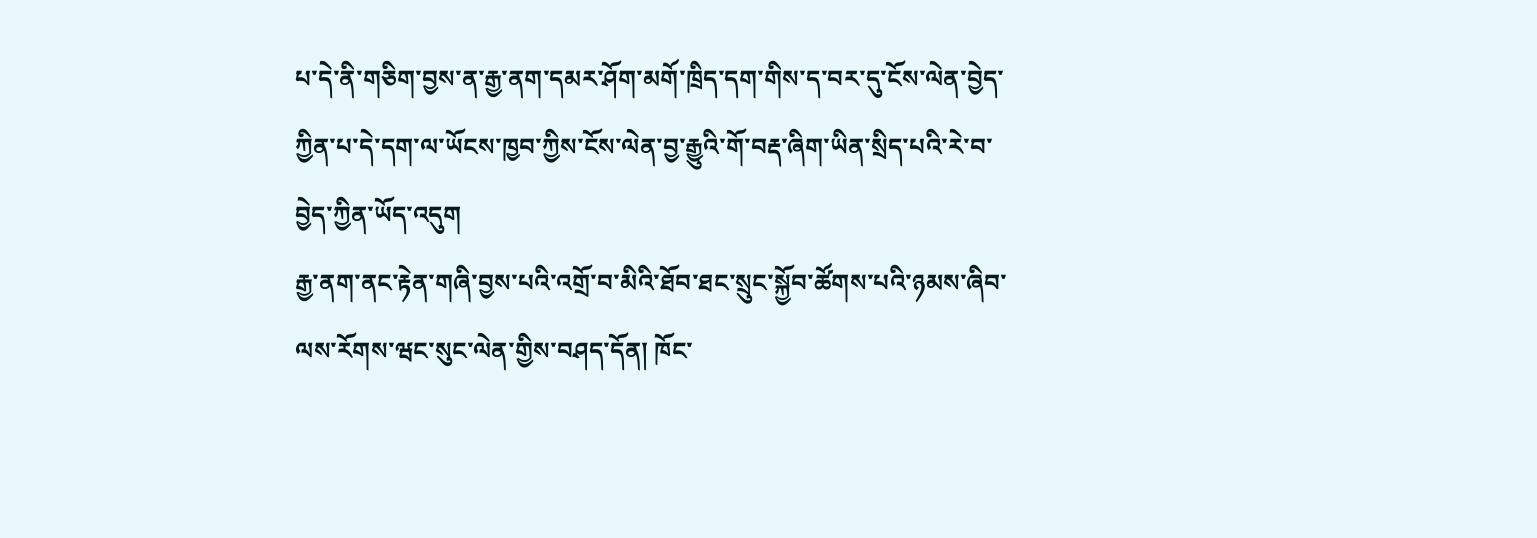པ་དེ་ནི་གཅིག་བྱས་ན་རྒྱ་ནག་དམར་ཤོག་མགོ་ཁྲིད་དག་གིས་ད་བར་དུ་ངོས་ལེན་བྱེད་ཀྱིན་པ་དེ་དག་ལ་ཡོངས་ཁྱབ་ཀྱིས་ངོས་ལེན་བྱ་རྒྱུའི་གོ་བརྡ་ཞིག་ཡིན་སྲིད་པའི་རེ་བ་བྱེད་ཀྱིན་ཡོད་འདུག
རྒྱ་ནག་ནང་རྟེན་གཞི་བྱས་པའི་འགྲོ་བ་མིའི་ཐོབ་ཐང་སྲུང་སྐྱོབ་ཚོགས་པའི་ཉམས་ཞིབ་ལས་རོགས་ཝང་སུང་ལེན་གྱིས་བཤད་དོན། ཁོང་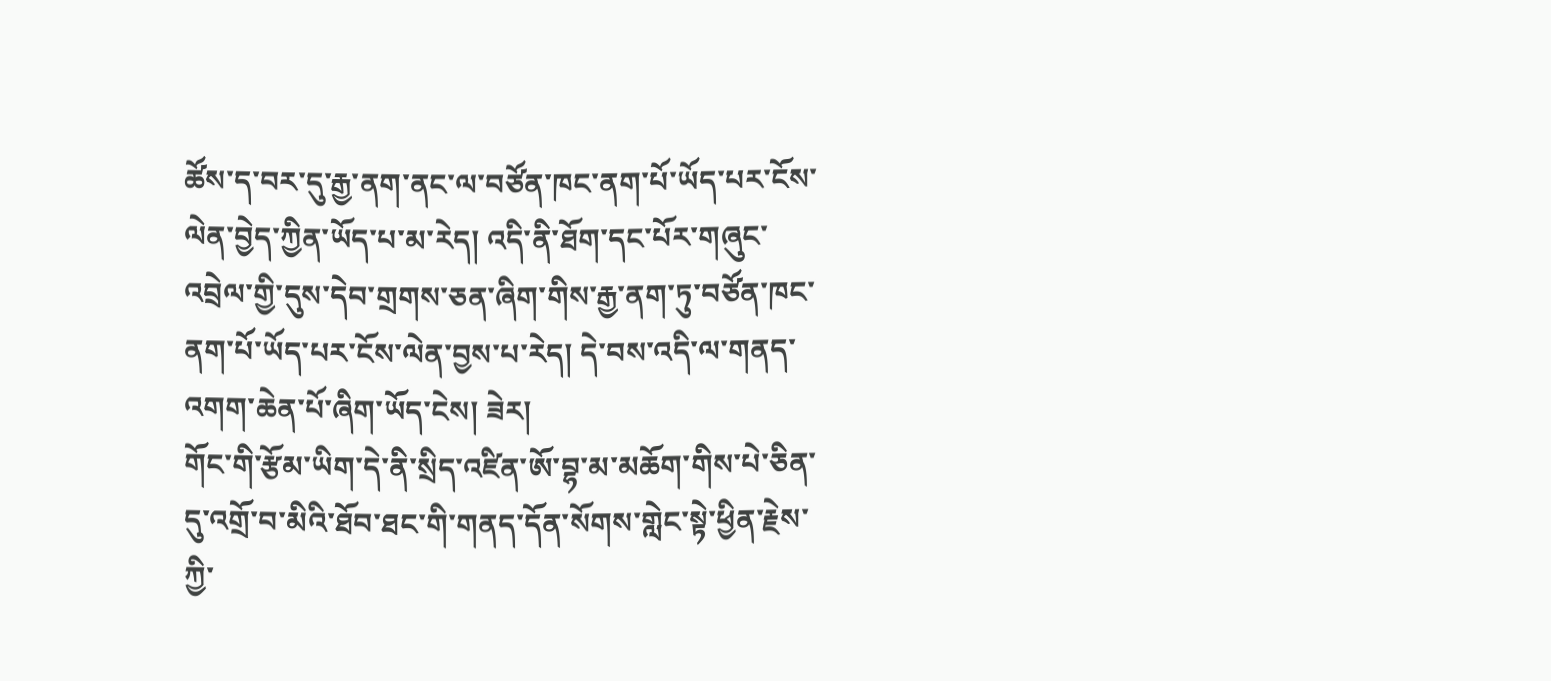ཚོས་ད་བར་དུ་རྒྱ་ནག་ནང་ལ་བཙོན་ཁང་ནག་པོ་ཡོད་པར་ངོས་ལེན་བྱེད་ཀྱིན་ཡོད་པ་མ་རེད། འདི་ནི་ཐོག་དང་པོར་གཞུང་འབྲེལ་གྱི་དུས་དེབ་གྲགས་ཅན་ཞིག་གིས་རྒྱ་ནག་ཏུ་བཙོན་ཁང་ནག་པོ་ཡོད་པར་ངོས་ལེན་བྱས་པ་རེད། དེ་བས་འདི་ལ་གནད་འགག་ཆེན་པོ་ཞིག་ཡོད་ངེས། ཟེར།
གོང་གི་རྩོམ་ཡིག་དེ་ནི་སྲིད་འཛིན་ཨོ་བྷ་མ་མཆོག་གིས་པེ་ཅིན་དུ་འགྲོ་བ་མིའི་ཐོབ་ཐང་གི་གནད་དོན་སོགས་གླེང་སྟེ་ཕྱིན་རྗེས་ཀྱི་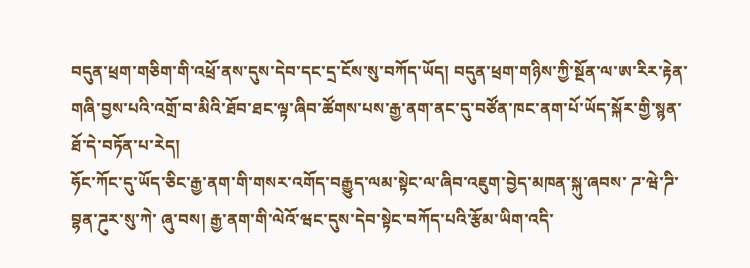བདུན་ཕྲག་གཅིག་གི་འཕྲོ་ནས་དུས་དེབ་དང་དྲ་ངོས་སུ་བཀོད་ཡོད། བདུན་ཕྲག་གཉིས་ཀྱི་སྔོན་ལ་ཨ་རིར་རྟེན་གཞི་བྱས་པའི་འགྲོ་བ་མིའི་ཐོབ་ཐང་ལྟ་ཞིབ་ཚོགས་པས་རྒྱ་ནག་ནང་དུ་བཙོན་ཁང་ནག་པོ་ཡོད་སྐོར་གྱི་སྙན་ཐོ་དེ་བཏོན་པ་རེད།
ཧོང་ཀོང་དུ་ཡོད་ཅིང་རྒྱ་ནག་གི་གསར་འགོད་བརྒྱུད་ལམ་སྟེང་ལ་ཞིབ་འཇུག་བྱེད་མཁན་སྐུ་ཞབས་ ཌ་ཝེ་ཌི་ བྷན་ཌུར་སུ་ཀེ་ ཞུ་བས། རྒྱ་ནག་གི་ལེའོ་ཝང་དུས་དེབ་སྟེང་བཀོད་པའི་རྩོམ་ཡིག་འདི་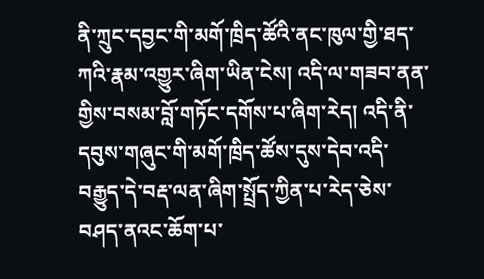ནི་ཀྲུང་དབྱང་གི་མགོ་ཁྲིད་ཚོའི་ནང་ཁུལ་གྱི་ཐད་ཀའི་རྣམ་འགྱུར་ཞིག་ཡིན་ངེས། འདི་ལ་གཟབ་ནན་གྱིས་བསམ་བློ་གཏོང་དགོས་པ་ཞིག་རེད། འདི་ནི་དབུས་གཞུང་གི་མགོ་ཁྲིད་ཚོས་དུས་དེབ་འདི་བརྒྱུད་དེ་བརྡ་ལན་ཞིག་སྤྲོད་ཀྱིན་པ་རེད་ཅེས་བཤད་ནའང་ཆོག་པ་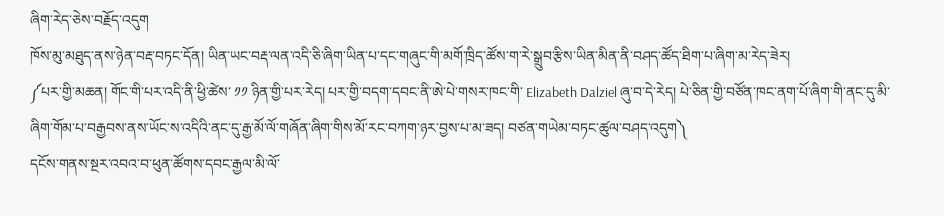ཞིག་རེད་ཅེས་བརྗོད་འདུག
ཁོས་མུ་མཐུད་ནས་ཉེན་བརྡ་བཏང་དོན། ཡིན་ཡང་བརྡ་ལན་འདི་ཅི་ཞིག་ཡིན་པ་དང་གཞུང་གི་མགོ་ཁྲིད་ཚོས་ག་རེ་སྒྲུབ་རྩིས་ཡིན་མིན་ནི་བཤད་ཚོད་ཐིག་པ་ཞིག་མ་རེད་ཟེར།
༼པར་གྱི་མཆན། གོང་གི་པར་འདི་ནི་ཕྱི་ཚེས་ ༡༡ ཉིན་གྱི་པར་རེད། པར་གྱི་བདག་དབང་ནི་ཨེ་པེ་གསར་ཁང་གི་ Elizabeth Dalziel ཞུ་བ་དེ་རེད། པེ་ཅིན་གྱི་བཙོན་ཁང་ནག་པོ་ཞིག་གི་ནང་དུ་མི་ཞིག་གོམ་པ་བརྒྱབས་ནས་ཡོང་ས་འདིའི་ནང་དུ་རྒྱ་མོ་ལོ་གཞོན་ཞིག་གིས་མོ་རང་བཀག་ཉར་བྱས་པ་མ་ཟད། བཙན་གཡེམ་བཏང་ཚུལ་བཤད་འདུག༽
དངོས་གནས་སྔར་འབའ་བ་ཕུན་ཚོགས་དབང་རྒྱལ་མི་ལོ་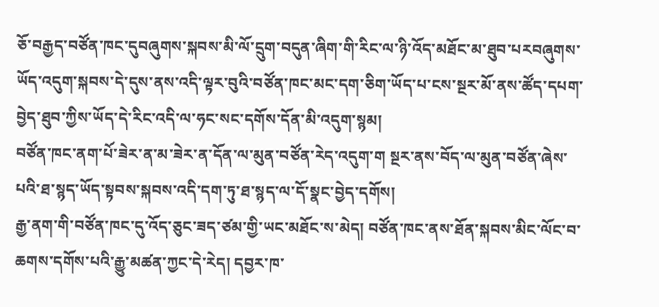ཅོ་བརྒྱད་བཙོན་ཁང་དུབཞུགས་སྐབས་མི་ལོ་དྲུག་བདུན་ཞིག་གི་རིང་ལ་ཉི་འོད་མཐོང་མ་ཐུབ་པརབཞུགས་ཡོད་འདུག་སྐབས་དེ་དུས་ནས་འདི་ལྟར་བུའི་བཙོན་ཁང་མང་དག་ཅིག་ཡོད་པ་ངས་སྔར་མོ་ནས་ཚོད་དཔག་བྱེད་ཐུབ་ཀྱིས་ཡོད་དེ་རིང་འདི་ལ་ཧང་སང་དགོས་དོན་མི་འདུག་སྙམ།
བཙོན་ཁང་ནག་པོ་ཟེར་ན་མ་ཟེར་ན་དོན་ལ་མུན་བཙོན་རེད་འདུག་ག སྔར་ནས་བོད་ལ་མུན་བཙོན་ཞེས་པའི་ཐ་སྙད་ཡོད་སྟབས་སྐབས་འདི་དག་ཏུ་ཐ་སྙད་ལ་དོ་སྣང་བྱེད་དགོས།
རྒྱ་ནག་གི་བཙོན་ཁང་དུ་འོད་ཅུང་ཟད་ཙམ་གྱི་ཡང་མཐོང་ས་མེད། བཙོན་ཁང་ནས་ཐོན་སྐབས་མིང་ལོང་བ་ཆགས་དགོས་པའི་རྒྱུ་མཚན་ཀྱང་དེ་རེད། དབྱར་ཁ་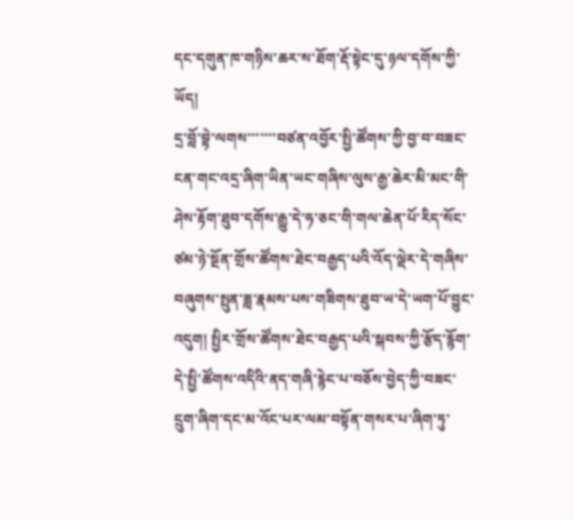དང་དགུན་ཁ་གཉིས་ཆར་ས་ཐོག་རྡོ་སྟེང་དུ་ཉལ་དགོས་ཀྱི་ཡོད།
དྲ་བློ་བྷེ་ལགས་་་་་་་བཙན་འབྱོར་སྤྱི་ཚོགས་ཀྱི་བྱ་བ་བཟང་ངན་གང་འདྲ་ཞིག་ཡིན་ཡང་གཞིས་ལུས་རྒྱ་ཆེར་མི་མང་གི་ཤེས་རྟོག་ཐུབ་དགོས་རྒྱུ་དེ་ཧ་ཅང་གི་གལ་ཆེན་པོ་རིད་སོང་ཙམ་ཉེ་སྔོན་གྲོས་ཚོགས་ཐེང་བརྒྱད་པའི་འོད་ལྡེར་དེ་གཞིས་བཞུགས་སྤུན་ཟླ་རྣམས་པས་གཟིགས་ཐུབ་ཡ་དེ་ཡག་པོ་བྱུང་འདུག། སྤྱིར་གྲོས་ཚོགས་ཐེང་བརྒྱད་པའི་སྐབས་ཀྱི་རྩོད་རྙོག་དེ་སྤྱི་ཚོགས་འདིའི་ནད་གཞི་རྙེང་པ་བཅོས་བྱེད་ཀྱི་བཟང་དྲུག་ཞིག་དང་མ་འོང་པར་ལམ་བསྟོན་གསར་པ་ཞིག་ཏུ་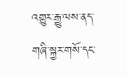འགྱུར་རྒྱུ་ལས་ནད་གཞི་སྐྱར་གསོ་དང་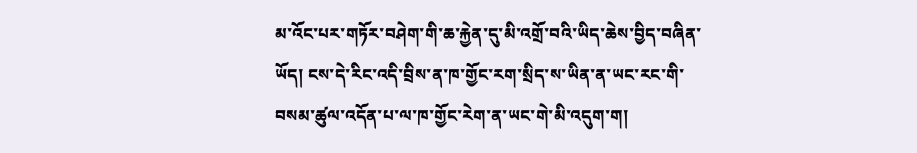མ་འོང་པར་གཏོར་བཤེག་གི་ཆ་རྐྱེན་དུ་མི་འགྲོ་བའི་ཡིད་ཆེས་བྱིད་བཞིན་ཡོད། ངས་དེ་རིང་འདི་བྲིས་ན་ཁ་གྱོང་རག་སྲིད་ས་ཡིན་ན་ཡང་རང་གི་བསམ་ཚུལ་འདོན་པ་ལ་ཁ་གྱོང་རེག་ན་ཡང་གེ་མི་འདུག་ག།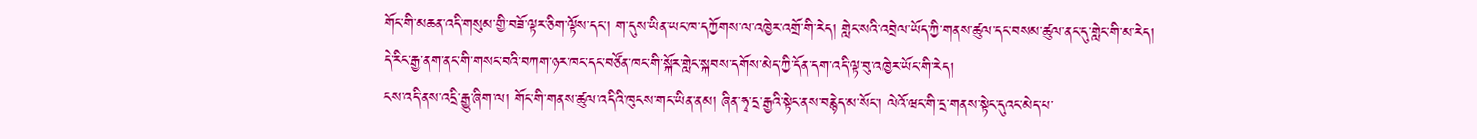གོང་གི་མཆན་འདི་གསུམ་གྱི་བཟོ་ལྟར་ཅིག་ལྟོས་དང་། ག་དུས་ཡིན་ཡང་ཁ་དཀྱོགས་ལ་འཁྱེར་འགྲོ་གི་རེད། གླེང་སའི་འབྲེལ་ཡོད་ཀྱི་གནས་ཚུལ་དང་བསམ་ཚུལ་ནང་དུ་གླེང་གི་མ་རེད། དེ་རིང་རྒྱ་ནག་ནང་གི་གསང་བའི་བཀག་ཉར་ཁང་དང་བཙོན་ཁང་གི་སྐོར་གླེང་སྐབས་དགོས་མེད་ཀྱི་དོན་དག་འདི་ལྟ་བུ་འཁྱེར་ཡོང་གི་རེད།
ངས་འདི་ནས་འདྲི་རྒྱུ་ཞིག་ལ། གོང་གི་གནས་ཚུལ་འདིའི་ཁུངས་གང་ཡིན་ནམ། ཞིན་ཧྭ་དྲ་རྒྱའི་སྟེང་ནས་བརྙེད་མ་སོང་། ལེའོ་ཝང་གི་དྲ་གནས་སྟེང་དུའང་མེད་པ་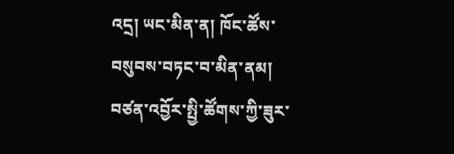འདྲ། ཡང་མིན་ན། ཁོང་ཚོས་བསུབས་བཏང་བ་མིན་ནམ།
བཙན་འབྱོར་སྤྱི་ཚོགས་ཀྱི་ཟུར་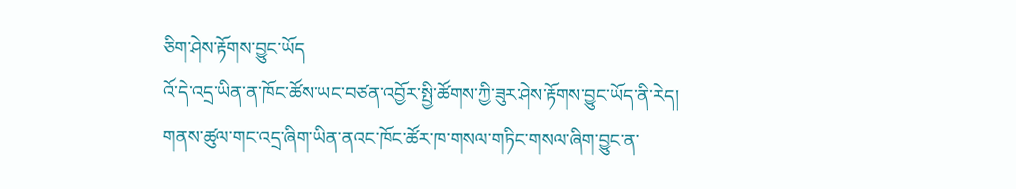ཅིག་ཤེས་རྟོགས་བྱུང་ཡོད
འོ་དེ་འདྲ་ཡིན་ན་ཁོང་ཚོས་ཡང་བཙན་འབྱོར་སྤྱི་ཚོགས་ཀྱི་ཟུར་ཤེས་རྟོགས་བྱུང་ཡོད་ནི་རེད། གནས་ཚུལ་གང་འདྲ་ཞིག་ཡིན་ནའང་ཁོང་ཚོར་ཁ་གསལ་གཏིང་གསལ་ཞིག་བྱུང་ན་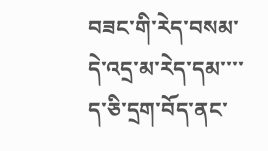བཟང་གི་རེད་བསམ་
དེ་འདྲ་མ་རེད་དམ་་་་
ད་ཅི་དྲག་བོད་ནང་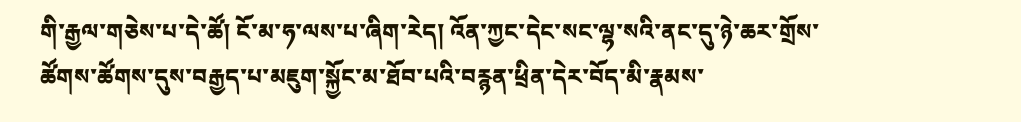གི་རྒྱལ་གཅེས་པ་དེ་ཚོ། ངོ་མ་ཧ་ལས་པ་ཞིག་རེད། འོན་ཀྱང་དེང་སང་ལྷ་སའི་ནང་དུ་ཉེ་ཆར་གྲོས་ཚོགས་ཚོགས་དུས་བརྒྱད་པ་མཇུག་སྐྱོང་མ་ཐོབ་པའི་བརྙན་ཕྲིན་དེར་བོད་མི་རྣམས་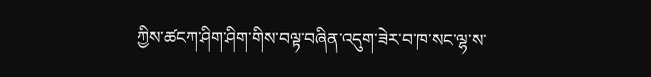ཀྱིས་ཚངཀ་ཤིག་ཤིག་གིས་བལྟ་བཞིན་འདུག་ཟེར་བ་ཁ་སང་ལྷ་ས་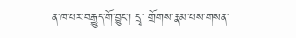ན་ཁ་པར་བརྒྱུད་གོ་བྱུང་། དྲྭ་ གྲོགས་རྣམ་པས་གསན་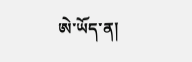ཨེ་ཡོད་ན།